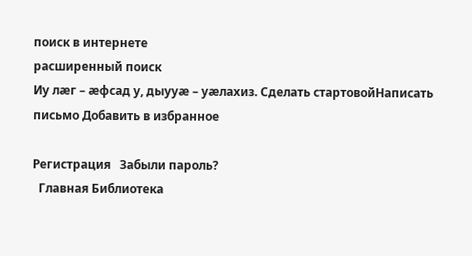поиск в интернете
расширенный поиск
Иу лæг – æфсад у, дыууæ – уæлахиз. Сделать стартовойНаписать письмо Добавить в избранное

Регистрация   Забыли пароль?
  Главная Библиотека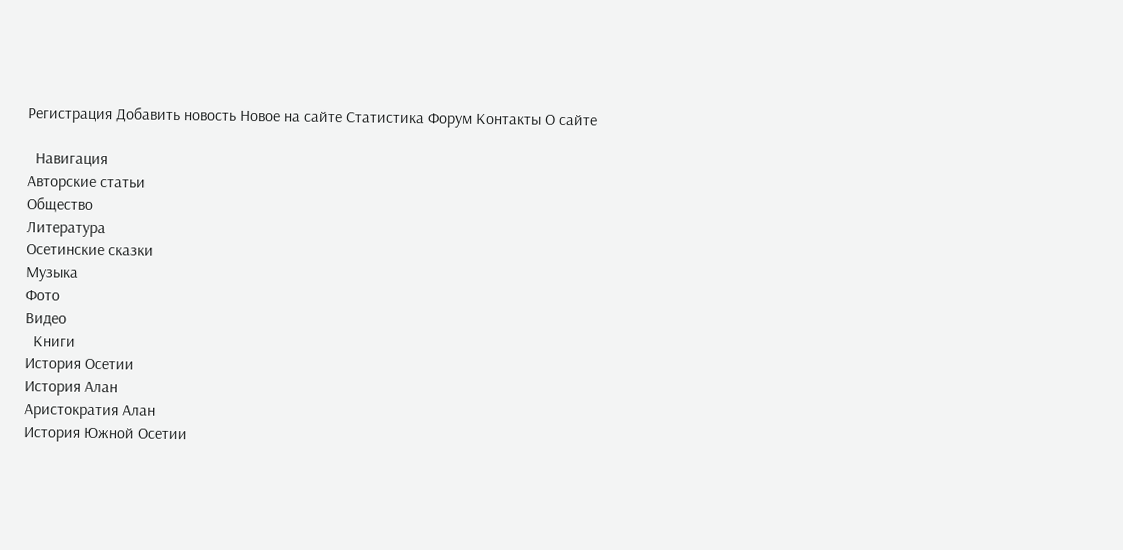Регистрация Добавить новость Новое на сайте Статистика Форум Контакты О сайте

  Навигация
Авторские статьи
Общество
Литература
Осетинские сказки
Музыка
Фото
Видео
  Книги
История Осетии
История Алан
Аристократия Алан
История Южной Осетии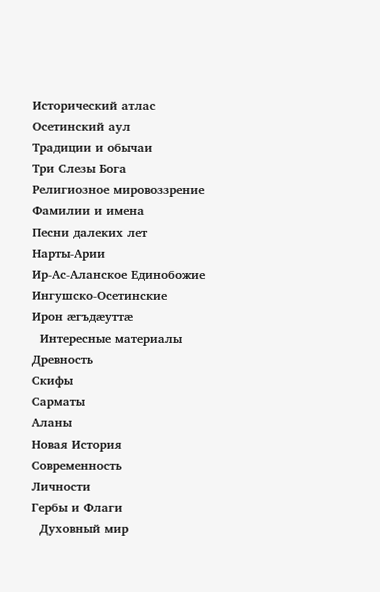Исторический атлас
Осетинский аул
Традиции и обычаи
Три Слезы Бога
Религиозное мировоззрение
Фамилии и имена
Песни далеких лет
Нарты-Арии
Ир-Ас-Аланское Единобожие
Ингушско-Осетинские
Ирон æгъдæуттæ
  Интересные материалы
Древность
Скифы
Сарматы
Аланы
Новая История
Современность
Личности
Гербы и Флаги
  Духовный мир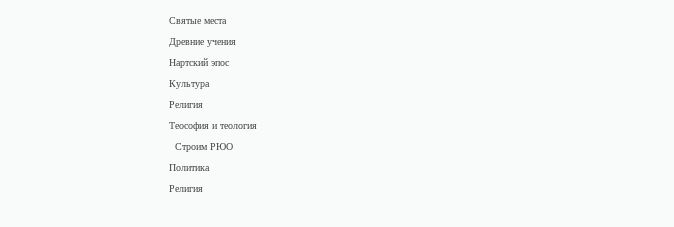Святые места
Древние учения
Нартский эпос
Культура
Религия
Теософия и теология
  Строим РЮО
Политика
Религия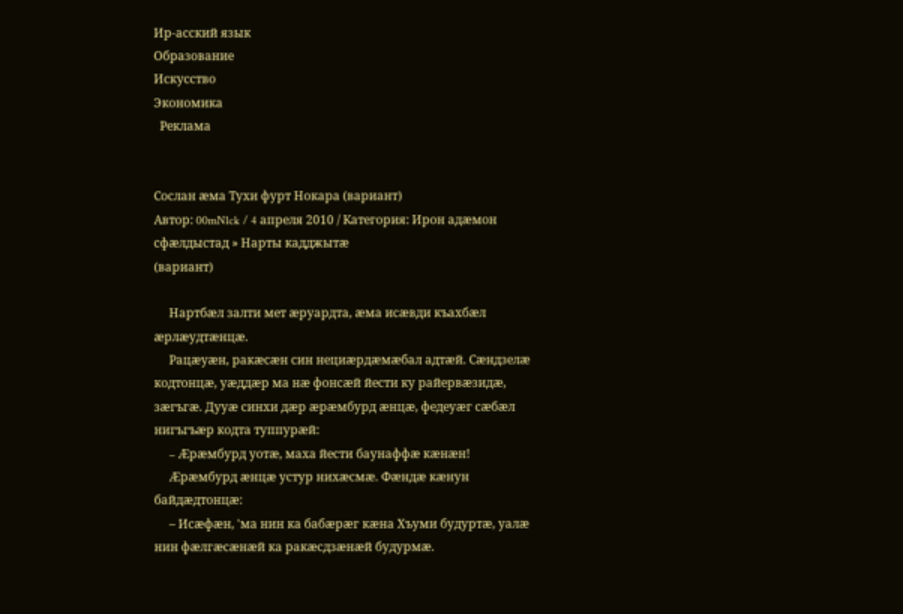Ир-асский язык
Образование
Искусство
Экономика
  Реклама


Сослан æма Тухи фурт Нокара (вариант)
Автор: 00mN1ck / 4 апреля 2010 / Категория: Ирон адæмон сфæлдыстад » Нарты кадджытæ
(вариант)

     Нартбæл залти мет æруардта, æма исæвди къахбæл æрлæудтæнцæ.
     Рацæуæн, ракæсæн син нециæрдæмæбал адтæй. Сæндзелæ кодтонцæ, уæддæр ма нæ фонсæй йести ку райервæзидæ, зæгъгæ. Дууæ синхи дæр æрæмбурд æнцæ, федеуæг сæбæл нигъгъæр кодта туппурæй:
     – Æрæмбурд уотæ, маха йести баунаффæ кæнæн!
     Æрæмбурд æнцæ устур нихæсмæ. Фæндæ кæнун байдæдтонцæ:
     – Исæфæн, 'ма нин ка бабæрæг кæна Хъуми будуртæ, уалæ нин фæлгæсæнæй ка ракæсдзæнæй будурмæ.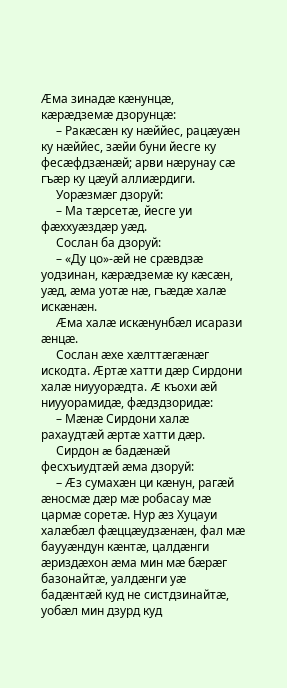Æма зинадæ кæнунцæ, кæрæдземæ дзорунцæ:
     – Ракæсæн ку нæййес, рацæуæн ку нæййес, зæйи буни йесге ку фесæфдзæнæй; арви нæрунау сæ гъæр ку цæуй аллиæрдиги.
     Уорæзмæг дзоруй:
     – Ма тæрсетæ, йесге уи фæххуæздæр уæд.
     Сослан ба дзоруй:
     – «Ду цо»-æй не срæвдзæ уодзинан, кæрæдземæ ку кæсæн, уæд, æма уотæ нæ, гъæдæ халæ искæнæн.
     Æма халæ искæнунбæл исарази æнцæ.
     Сослан æхе хæлттæгæнæг искодта. Æртæ хатти дæр Сирдони халæ ниууорæдта. Æ къохи æй ниууорамидæ, фæдздзоридæ:
     – Мæнæ Сирдони халæ рахаудтæй æртæ хатти дæр.
     Сирдон æ бадæнæй фесхъиудтæй æма дзоруй:
     – Æз сумахæн ци кæнун, рагæй æносмæ дæр мæ робасау мæ цармæ соретæ. Нур æз Хуцауи халæбæл фæццæудзæнæн, фал мæ баууæндун кæнтæ, цалдæнги æриздæхон æма мин мæ бæрæг базонайтæ, уалдæнги уæ бадæнтæй куд не систдзинайтæ, уобæл мин дзурд куд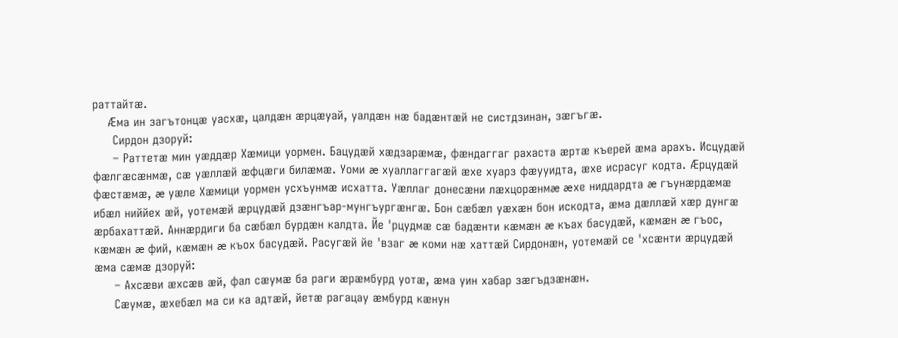раттайтæ.
     Æма ин загътонцæ уасхæ, цалдæн æрцæуай, уалдæн нæ бадæнтæй не систдзинан, зæгъгæ.
     Сирдон дзоруй:
     – Раттетæ мин уæддæр Хæмици уормен. Бацудæй хæдзарæмæ, фæндаггаг рахаста æртæ къерей æма арахъ. Исцудæй фæлгæсæнмæ, сæ уæллæй æфцæги билæмæ. Уоми æ хуаллаггагæй æхе хуарз фæууидта, æхе исрасуг кодта. Æрцудæй фæстæмæ, æ уæле Хæмици уормен усхъунмæ исхатта. Уæллаг донесæни лæхцорæнмæ æхе ниддардта æ гъунæрдæмæ ибæл ниййех æй, уотемæй æрцудæй дзæнгъар-мунгъургæнгæ. Бон сæбæл уæхæн бон искодта, æма дæллæй хæр дунгæ æрбахаттæй. Аннæрдиги ба сæбæл бурдæн калдта. Йе 'рцудмæ сæ бадæнти кæмæн æ къах басудæй, кæмæн æ гъос, кæмæн æ фий, кæмæн æ къох басудæй. Расугæй йе 'взаг æ коми нæ хаттæй Сирдонæн, уотемæй се 'хсæнти æрцудæй æма сæмæ дзоруй:
     – Ахсæви æхсæв æй, фал сæумæ ба раги æрæмбурд уотæ, æма уин хабар зæгъдзæнæн.
     Сæумæ, æхебæл ма си ка адтæй, йетæ рагацау æмбурд кæнун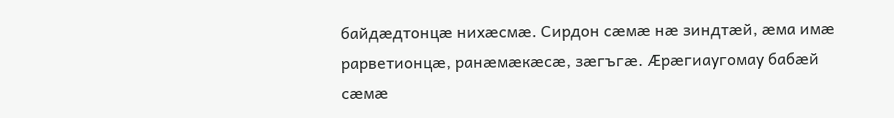байдæдтонцæ нихæсмæ. Сирдон сæмæ нæ зиндтæй, æма имæ рарветионцæ, ранæмæкæсæ, зæгъгæ. Æрæгиаугомау бабæй сæмæ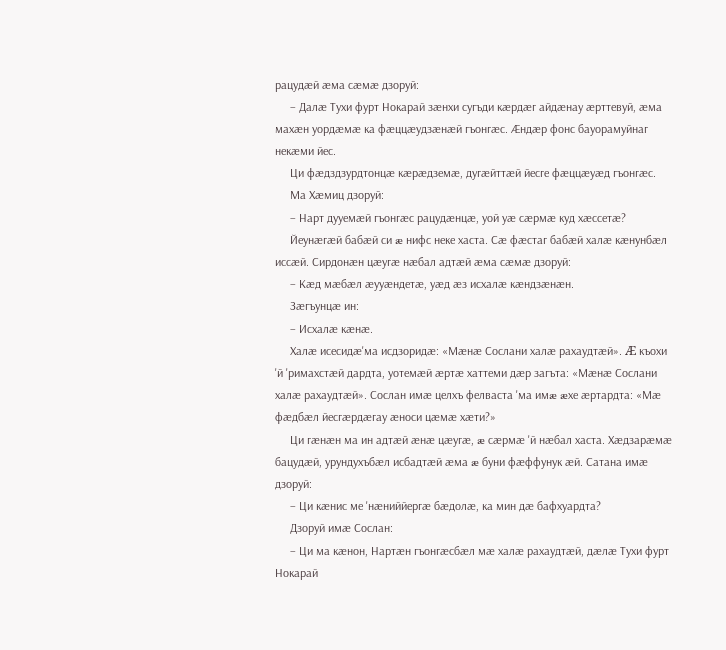рацудæй æма сæмæ дзоруй:
     – Далæ Тухи фурт Нокарай зæнхи сугъди кæрдæг айдæнау æрттевуй, æма махæн уордæмæ ка фæццæудзæнæй гъонгæс. Æндæр фонс бауорамуйнаг некæми йес.
     Ци фæдздзурдтонцæ кæрæдземæ, дугæйттæй йесге фæццæуæд гъонгæс.
     Ма Хæмиц дзоруй:
     – Нарт дууемæй гъонгæс рацудæнцæ, уой уæ сæрмæ куд хæссетæ?
     Йеунæгæй бабæй си æ нифс неке хаста. Сæ фæстаг бабæй халæ кæнунбæл иссæй. Сирдонæн цæугæ нæбал адтæй æма сæмæ дзоруй:
     – Кæд мæбæл æууæндетæ, уæд æз исхалæ кæндзæнæн.
     Зæгъунцæ ин:
     – Исхалæ кæнæ.
     Халæ исесидæ'ма исдзоридæ: «Мæнæ Сослани халæ рахаудтæй». Æ къохи 'й 'римахстæй дардта, уотемæй æртæ хаттеми дæр загъта: «Мæнæ Сослани халæ рахаудтæй». Сослан имæ целхъ фелваста 'ма имæ æхе æртардта: «Мæ фæдбæл йесгæрдæгау æноси цæмæ хæти?»
     Ци гæнæн ма ин адтæй æнæ цæугæ, æ сæрмæ 'й нæбал хаста. Хæдзарæмæ бацудæй, урундухъбæл исбадтæй æма æ буни фæффунук æй. Сатана имæ дзоруй:
     – Ци кæнис ме 'нæниййергæ бæдолæ, ка мин дæ бафхуардта?
     Дзоруй имæ Сослан:
     – Ци ма кæнон, Нартæн гъонгæсбæл мæ халæ рахаудтæй, дæлæ Тухи фурт Нокарай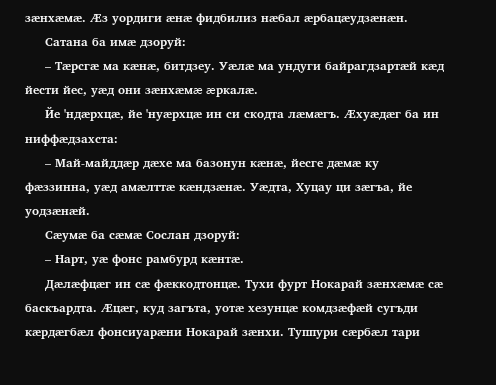зæнхæмæ. Æз уордиги æнæ фидбилиз нæбал æрбацæудзæнæн.
     Сатана ба имæ дзоруй:
     – Тæрсгæ ма кæнæ, битдзеу. Уæлæ ма ундуги байрагдзартæй кæд йести йес, уæд они зæнхæмæ æркалæ.
     Йе 'ндæрхцæ, йе 'нуæрхцæ ин си скодта лæмæгъ. Æхуæдæг ба ин ниффæдзахста:
     – Май-майддæр дæхе ма базонун кæнæ, йесге дæмæ ку фæззинна, уæд амæлттæ кæндзæнæ. Уæдта, Хуцау ци зæгъа, йе уодзæнæй.
     Сæумæ ба сæмæ Сослан дзоруй:
     – Нарт, уæ фонс рамбурд кæнтæ.
     Дæлæфцæг ин сæ фæккодтонцæ. Тухи фурт Нокарай зæнхæмæ сæ баскъардта. Æцæг, куд загъта, уотæ хезунцæ комдзæфæй сугъди кæрдæгбæл фонсиуарæни Нокарай зæнхи. Туппури сæрбæл тари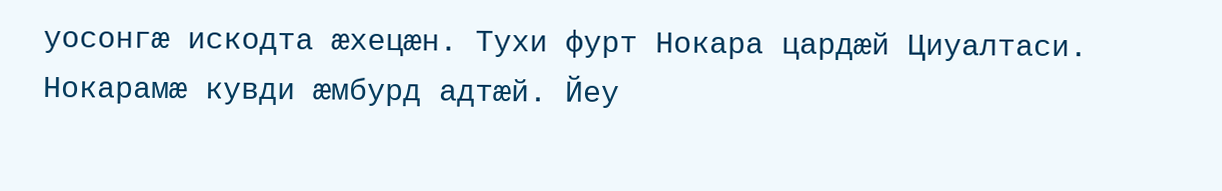уосонгæ искодта æхецæн. Тухи фурт Нокара цардæй Циуалтаси. Нокарамæ кувди æмбурд адтæй. Йеу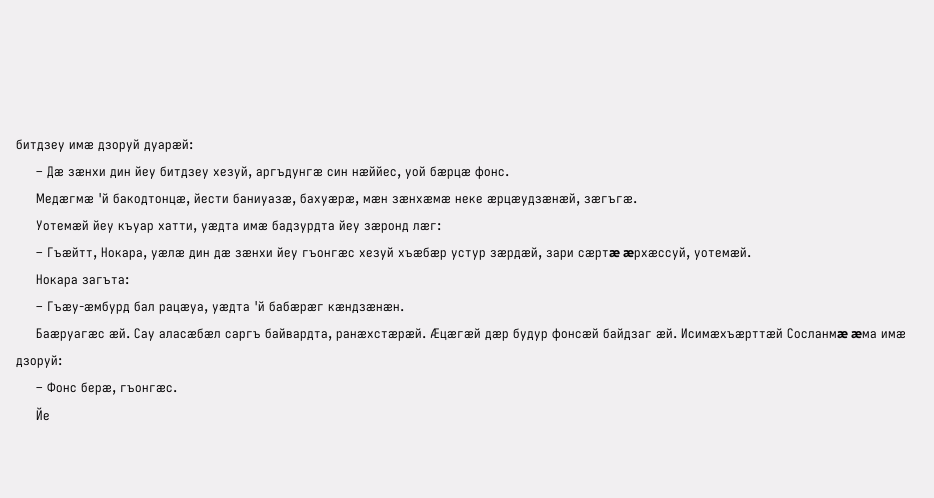битдзеу имæ дзоруй дуарæй:
     – Дæ зæнхи дин йеу битдзеу хезуй, аргъдунгæ син нæййес, уой бæрцæ фонс.
     Медæгмæ 'й бакодтонцæ, йести баниуазæ, бахуæрæ, мæн зæнхæмæ неке æрцæудзæнæй, зæгъгæ.
     Уотемæй йеу къуар хатти, уæдта имæ бадзурдта йеу зæронд лæг:
     – Гъæйтт, Нокара, уæлæ дин дæ зæнхи йеу гъонгæс хезуй хъæбæр устур зæрдæй, зари сæртæ æрхæссуй, уотемæй.
     Нокара загъта:
     – Гъæу-æмбурд бал рацæуа, уæдта 'й бабæрæг кæндзæнæн.
     Баæруагæс æй. Сау аласæбæл саргъ байвардта, ранæхстæрæй. Æцæгæй дæр будур фонсæй байдзаг æй. Исимæхъæрттæй Сосланмæ æма имæ дзоруй:
     – Фонс берæ, гъонгæс.
     Йе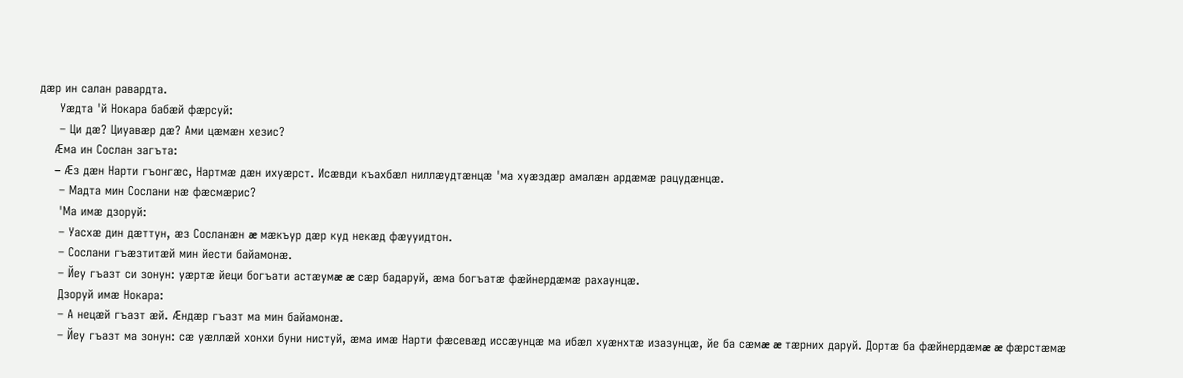дæр ин салан равардта.
     Уæдта 'й Нокара бабæй фæрсуй:
     – Ци дæ? Циуавæр дæ? Ами цæмæн хезис?
     Æма ин Сослан загъта:
     – Æз дæн Нарти гъонгæс, Нартмæ дæн ихуæрст. Исæвди къахбæл ниллæудтæнцæ 'ма хуæздæр амалæн ардæмæ рацудæнцæ.
     – Мадта мин Сослани нæ фæсмæрис?
     'Ма имæ дзоруй:
     – Уасхæ дин дæттун, æз Сосланæн æ мæкъур дæр куд некæд фæууидтон.
     – Сослани гъæзтитæй мин йести байамонæ.
     – Йеу гъазт си зонун: уæртæ йеци богъати астæумæ æ сæр бадаруй, æма богъатæ фæйнердæмæ рахаунцæ.
     Дзоруй имæ Нокара:
     – А нецæй гъазт æй. Æндæр гъазт ма мин байамонæ.
     – Йеу гъазт ма зонун: сæ уæллæй хонхи буни нистуй, æма имæ Нарти фæсевæд иссæунцæ ма ибæл хуæнхтæ изазунцæ, йе ба сæмæ æ тæрних даруй. Дортæ ба фæйнердæмæ æ фæрстæмæ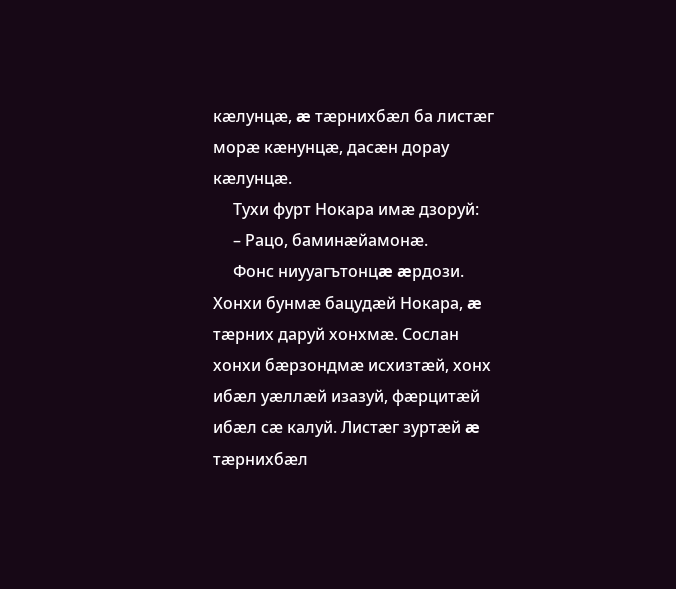кæлунцæ, æ тæрнихбæл ба листæг морæ кæнунцæ, дасæн дорау кæлунцæ.
     Тухи фурт Нокара имæ дзоруй:
     – Рацо, баминæйамонæ.
     Фонс ниууагътонцæ æрдози. Хонхи бунмæ бацудæй Нокара, æ тæрних даруй хонхмæ. Сослан хонхи бæрзондмæ исхизтæй, хонх ибæл уæллæй изазуй, фæрцитæй ибæл сæ калуй. Листæг зуртæй æ тæрнихбæл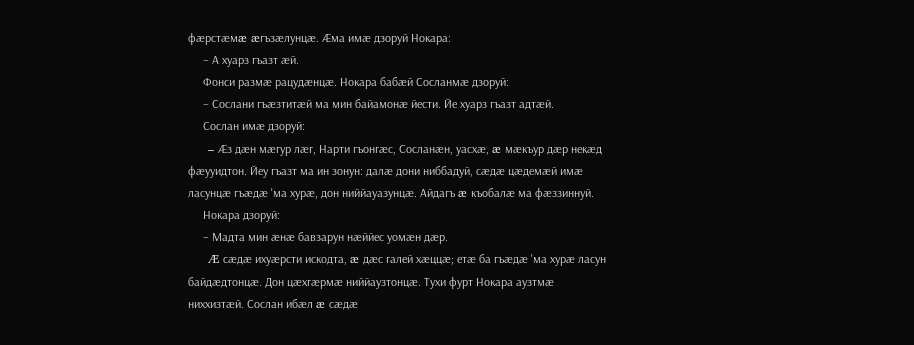фæрстæмæ æгъзæлунцæ. Æма имæ дзоруй Нокара:
     – А хуарз гъазт æй.
     Фонси размæ рацудæнцæ. Нокара бабæй Сосланмæ дзоруй:
     – Сослани гъæзтитæй ма мин байамонæ йести. Йе хуарз гъазт адтæй.
     Сослан имæ дзоруй:
     – Æз дæн мæгур лæг, Нарти гъонгæс, Сосланæн, уасхæ, æ мæкъур дæр некæд фæууидтон. Йеу гъазт ма ин зонун: далæ дони ниббадуй, сæдæ цæдемæй имæ ласунцæ гъæдæ 'ма хурæ, дон ниййауазунцæ. Айдагъ æ къобалæ ма фæззиннуй.
     Нокара дзоруй:
     – Мадта мин æнæ бавзарун нæййес уомæн дæр.
     Æ сæдæ ихуæрсти искодта, æ дæс галей хæццæ; етæ ба гъæдæ 'ма хурæ ласун байдæдтонцæ. Дон цæхгæрмæ ниййаузтонцæ. Тухи фурт Нокара аузтмæ ниххизтæй. Сослан ибæл æ сæдæ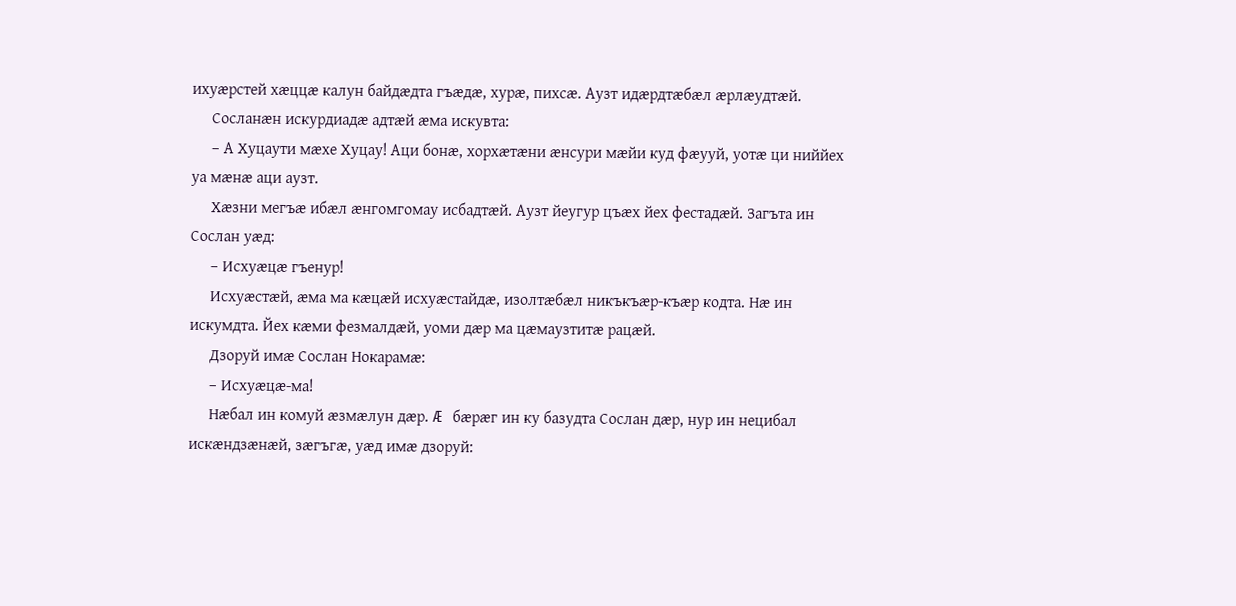ихуæрстей хæццæ калун байдæдта гъæдæ, хурæ, пихсæ. Аузт идæрдтæбæл æрлæудтæй.
     Сосланæн искурдиадæ адтæй æма искувта:
     – А Хуцаути мæхе Хуцау! Аци бонæ, хорхæтæни æнсури мæйи куд фæууй, уотæ ци ниййех уа мæнæ аци аузт.
     Хæзни мегъæ ибæл æнгомгомау исбадтæй. Аузт йеугур цъæх йех фестадæй. Загъта ин Сослан уæд:
     – Исхуæцæ гъенур!
     Исхуæстæй, æма ма кæцæй исхуæстайдæ, изолтæбæл никъкъæр-къæр кодта. Нæ ин искумдта. Йех кæми фезмалдæй, уоми дæр ма цæмаузтитæ рацæй.
     Дзоруй имæ Сослан Нокарамæ:
     – Исхуæцæ-ма!
     Нæбал ин комуй æзмæлун дæр. Æ бæрæг ин ку базудта Сослан дæр, нур ин нецибал искæндзæнæй, зæгъгæ, уæд имæ дзоруй: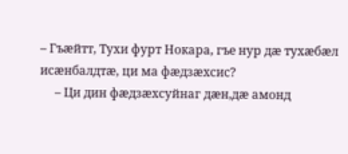– Гъæйтт, Тухи фурт Нокара, гъе нур дæ тухæбæл исæнбалдтæ, ци ма фæдзæхсис?
     – Ци дин фæдзæхсуйнаг дæн,дæ амонд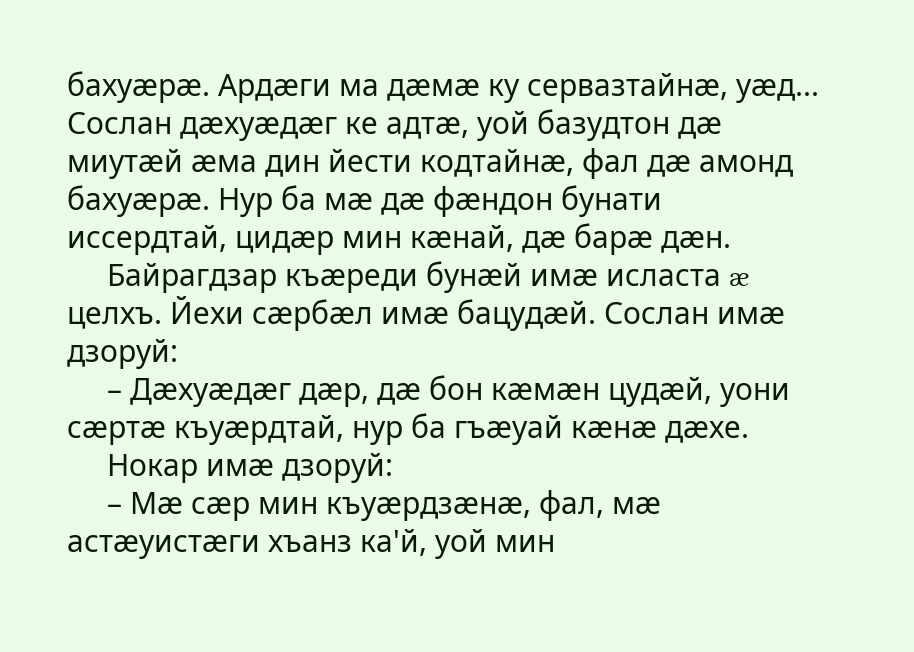бахуæрæ. Ардæги ма дæмæ ку сервазтайнæ, уæд... Сослан дæхуæдæг ке адтæ, уой базудтон дæ миутæй æма дин йести кодтайнæ, фал дæ амонд бахуæрæ. Нур ба мæ дæ фæндон бунати иссердтай, цидæр мин кæнай, дæ барæ дæн.
     Байрагдзар къæреди бунæй имæ исласта æ целхъ. Йехи сæрбæл имæ бацудæй. Сослан имæ дзоруй:
     – Дæхуæдæг дæр, дæ бон кæмæн цудæй, уони сæртæ къуæрдтай, нур ба гъæуай кæнæ дæхе.
     Нокар имæ дзоруй:
     – Мæ сæр мин къуæрдзæнæ, фал, мæ астæуистæги хъанз ка'й, уой мин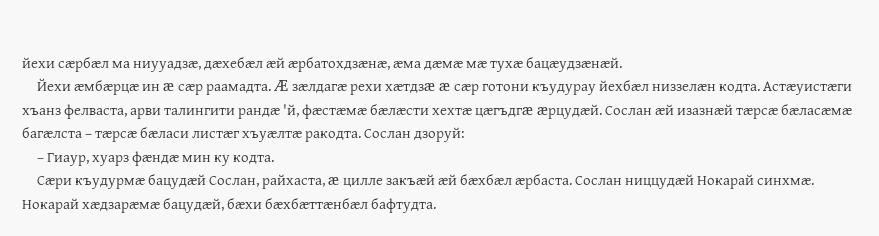йехи сæрбæл ма ниууадзæ, дæхебæл æй æрбатохдзæнæ, æма дæмæ мæ тухæ бацæудзæнæй.
     Йехи æмбæрцæ ин æ сæр раамадта. Æ зæлдагæ рехи хæтдзæ æ сæр готони къудурау йехбæл низзелæн кодта. Астæуистæги хъанз фелваста, арви талингити рандæ 'й, фæстæмæ бæлæсти хехтæ цæгъдгæ æрцудæй. Сослан æй изазнæй тæрсæ бæласæмæ багæлста – тæрсæ бæласи листæг хъуæлтæ ракодта. Сослан дзоруй:
     – Гиаур, хуарз фæндæ мин ку кодта.
     Сæри къудурмæ бацудæй Сослан, райхаста, æ цилле закъæй æй бæхбæл æрбаста. Сослан ниццудæй Нокарай синхмæ. Нокарай хæдзарæмæ бацудæй, бæхи бæхбæттæнбæл бафтудта.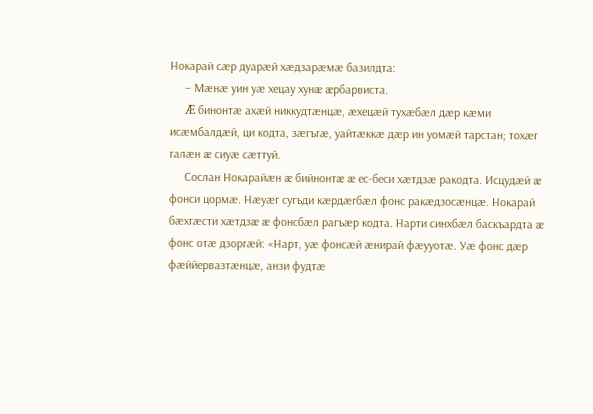Нокарай сæр дуарæй хæдзарæмæ базилдта:
     – Мæнæ уин уæ хецау хунæ æрбарвиста.
     Æ бинонтæ ахæй никкудтæнцæ, æхецæй тухæбæл дæр кæми исæмбалдæй, ци кодта, зæгъгæ, уайтæккæ дæр ин уомæй тарстан; тохæг галæн æ сиуæ сæттуй.
     Сослан Нокарайæн æ бийнонтæ æ ес-беси хæтдзæ ракодта. Исцудæй æ фонси цормæ. Нæуæг сугъди кæрдæгбæл фонс ракæдзосæнцæ. Нокарай бæхгæсти хæтдзæ æ фонсбæл рагъæр кодта. Нарти синхбæл баскъардта æ фонс отæ дзоргæй: «Нарт, уæ фонсæй æнирай фæууотæ. Уæ фонс дæр фæййервазтæнцæ, анзи фудтæ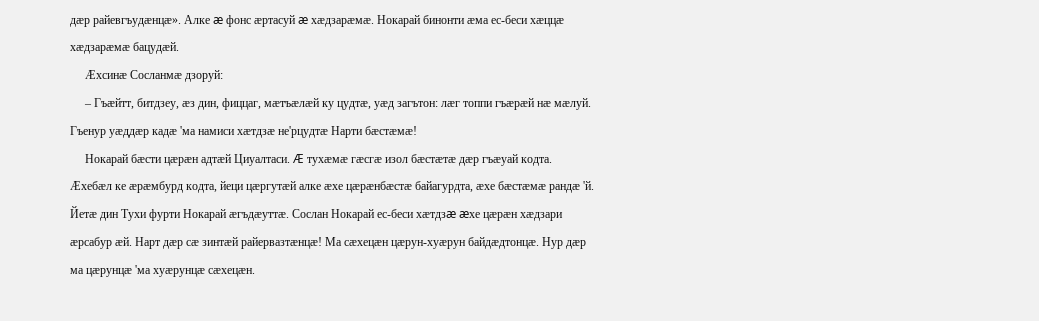дæр райевгъудæнцæ». Алке æ фонс æртасуй æ хæдзарæмæ. Нокарай бинонти æма ес-беси хæццæ хæдзарæмæ бацудæй.
     Æхсинæ Сосланмæ дзоруй:
     – Гъæйтт, битдзеу, æз дин, фиццаг, мæтъæлæй ку цудтæ, уæд загътон: лæг топпи гъæрæй нæ мæлуй. Гъенур уæддæр кадæ 'ма намиси хæтдзæ не'рцудтæ Нарти бæстæмæ!
     Нокарай бæсти цæрæн адтæй Циуалтаси. Æ тухæмæ гæсгæ изол бæстæтæ дæр гъæуай кодта. Æхебæл ке æрæмбурд кодта, йеци цæргутæй алке æхе цæрæнбæстæ байагурдта, æхе бæстæмæ рандæ 'й. Йетæ дин Тухи фурти Нокарай æгъдæуттæ. Сослан Нокарай ес-беси хæтдзæ æхе цæрæн хæдзари æрсабур æй. Нарт дæр сæ зинтæй райервазтæнцæ! Ма сæхецæн цæрун-хуæрун байдæдтонцæ. Нур дæр ма цæрунцæ 'ма хуæрунцæ сæхецæн.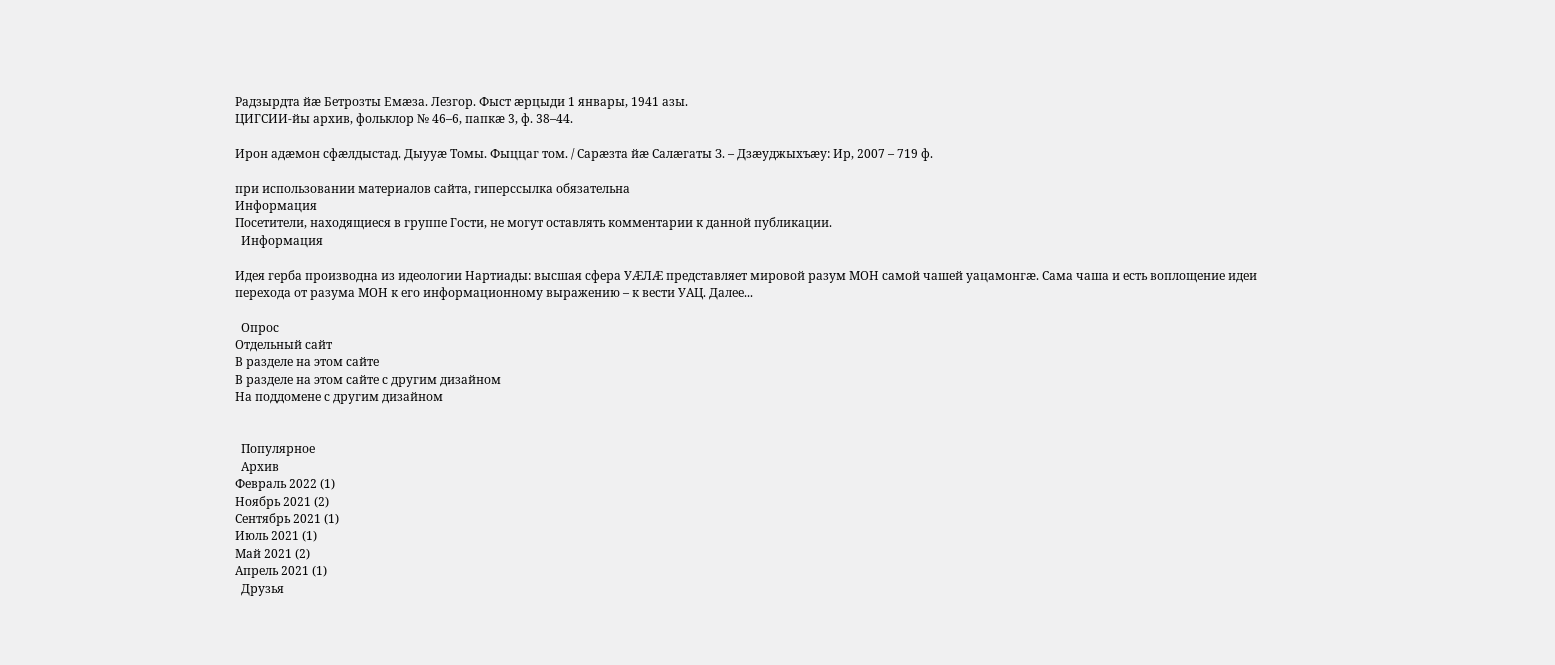Радзырдта йæ Бетрозты Емæза. Лезгор. Фыст æрцыди 1 январы, 1941 азы.
ЦИГСИИ-йы архив, фольклор № 46–6, папкæ 3, ф. 38–44.

Ирон адæмон сфæлдыстад. Дыууæ Томы. Фыццаг том. / Сарæзта йæ Салæгаты З. – Дзæуджыхъæу: Ир, 2007 – 719 ф.

при использовании материалов сайта, гиперссылка обязательна
Информация
Посетители, находящиеся в группе Гости, не могут оставлять комментарии к данной публикации.
  Информация

Идея герба производна из идеологии Нартиады: высшая сфера УÆЛÆ представляет мировой разум МОН самой чашей уацамонгæ. Сама чаша и есть воплощение идеи перехода от разума МОН к его информационному выражению – к вести УАЦ. Далее...

  Опрос
Отдельный сайт
В разделе на этом сайте
В разделе на этом сайте с другим дизайном
На поддомене с другим дизайном


  Популярное
  Архив
Февраль 2022 (1)
Ноябрь 2021 (2)
Сентябрь 2021 (1)
Июль 2021 (1)
Май 2021 (2)
Апрель 2021 (1)
  Друзья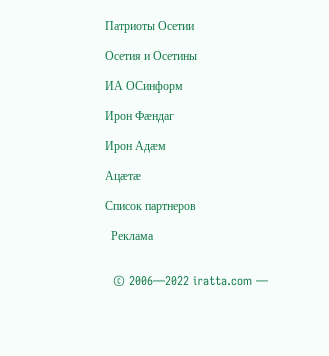Патриоты Осетии

Осетия и Осетины

ИА ОСинформ

Ирон Фæндаг

Ирон Адæм

Ацæтæ

Список партнеров

  Реклама


  © 2006—2022 iratta.com —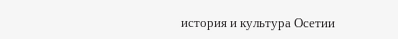история и культура Осетии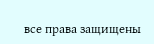все права защищены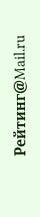Рейтинг@Mail.ru